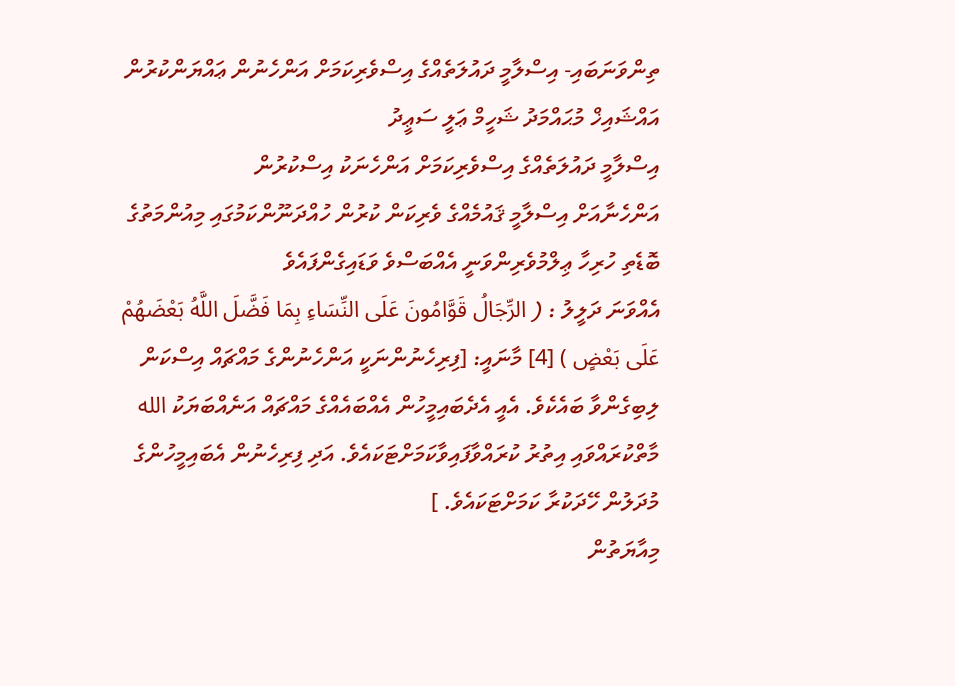ތިންވަނަބައި- އިސްލާމީ ދައުލަތެއްގެ އިސްވެރިކަމަށް އަންހެނުން ޢައްޔަންކުރުން
އައްޝައިޚް މުޙައްމަދު ޝަހީމް ޢަލީ ސަޢީދު
އިސްލާމީ ދައުލަތެއްގެ އިސްވެރިކަމަށް އަންހެނަކު އިސްކުރުން
އަންހެނާއަށް އިސްލާމީ ޤައުމެއްގެ ވެރިކަން ކުރުން ހުއްދަނޫންކަމުގައި މިއުންމަތުގެ ބޮޑެތި ހުރިހާ ޢިލްމުވެރިންވަނީ އެއްބަސްވެ ވަޑައިގެންފައެވެ
އެއްވަނަ ދަލީލު : ( الرِّجَالُ قَوَّامُونَ عَلَى النِّسَاءِ بِمَا فَضَّلَ اللَّهُ بَعْضَهُمْ عَلَى بَعْضٍ ) [4] މާނައީ: [ފިރިހެނުންނަކީ އަންހެނުންގެ މައްޗައް އިސްކަން ލިބިގެންވާ ބައެކެވެ. އެއީ އެދެބައިމީހުން އެއްބައެއްގެ މައްޗައް އަނެއްބަޔަކު الله މާތްކުރައްވައި އިތުރު ކުރައްވާފައިވާކަމަށްޓަކައެވެ. އަދި ފިރިހެނުން އެބައިމީހުންގެ މުދަލުން ހޭދަކުރާ ކަމަށްޓަކައެވެ. ]
މިއާޔަތުން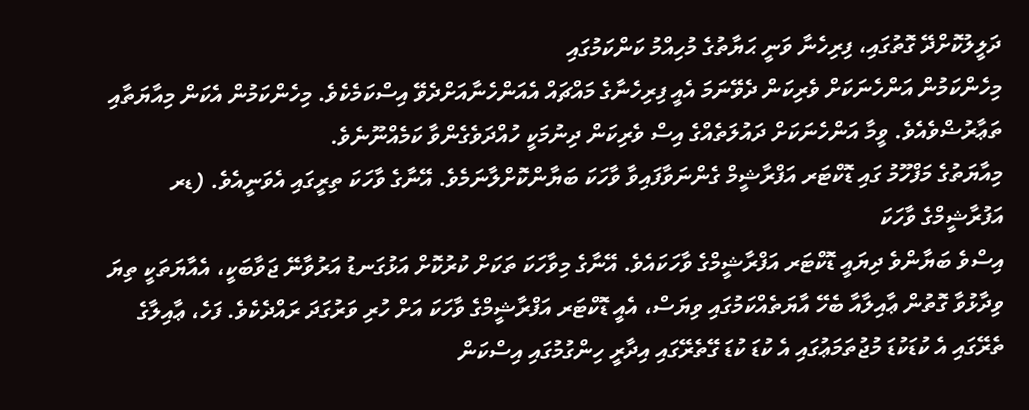ދަލީލުކޮށްދޭ ގޮތުގައި، ފިރިހެނާ ވަނީ ޙަޔާތުގެ މުހިއްމު ކަންކަމުގައި
މިހެންކަމުން އަންހެނަކަށް ވެރިކަން ދެވޭނަމަ އެއީ ފިރިހެނާގެ މައްޗައް އެއަންހެނާއަށްދެވޭ އިސްކަމެކެވެ. މިހެންކަމުން އެކަން މިއާޔަތާއި ތަޢާރުޟްވެއެވެ. ވީމާ އަންހެނަކަށް ދައުލަތެއްގެ އިސް ވެރިކަން ދިނުމަކީ ހުއްދަވެގެންވާ ކަމެއްނޫނެވެ.
މިއާޔަތުގެ މަފްހޫމު ގައި ޑޮކްޓަރ އަފްރާޝީމް ގެންނަވާފައިވާ ވާހަކަ ބަޔާންކޮށްލާނަމެވެ. އޭނާގެ ވާހަކަ ތިރީގައި އެވަނީއެވެ. (ޑރ އަފުރާޝީމްގެ ވާހަކަ
އިސްވެ ބަޔާންވެ ދިޔައީ ޑޮކްޓަރ އަފްރާޝީމްގެ ވާހަކައެވެ. އޭނާގެ މިވާހަކަ ތަކަށް ކުރުކޮށް އަޅުގަނޑު އަރުވާނޭ ޖަވާބަކީ، އެއާޔަތަކީ ތިޔަ ވިދާޅުވާ ގޮތުން ޢާއިލާއާ ބެހޭ އާޔަތެއްކަމުގައި ވިޔަސް، އެއީ ޑޮކްޓަރ އަފްރާޝީމްގެ ވާހަކަ އަށް ހުރި ވަރުގަދަ ރައްދެކެވެ. ފަހެ، ޢާއިލާގެ ތެރޭގައި އެ ކުޑަކުޑަ މުޖުތަމަޢުގައި އެ ކުޑަ ކުޑަ ގޭތެރޭގައި އިދާރީ ހިންގުމުގައި އިސްކަން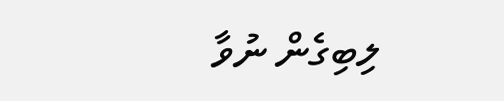ލިބިގެން ނުވާ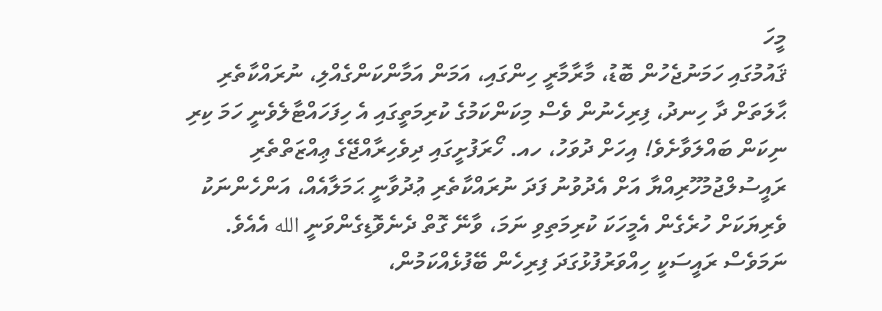މީހަ
ޤައުމުގައި ހަމަނުޖެހުން ބޮޑު، މާރާމާރީ ހިންގައި، އަމަން އަމާންކަންގެއްލި، ނުރައްކާތެރި ޙާލަތަށް ދާ ހިނދު، ފިރިހެނުން ވެސް މިކަންކަމުގެ ކުރިމަތީގައި އެ ހިފަހައްޓާލެވެނީ ހަމަ ކިރި
ނިކަން ބައްލަވާށެވެ! އިހަށް ދުވަހު، ހއ. ހޯރަފުށީގައި ދިވެހިރާއްޖޭގެ ޢިއްޒަތްތެރި ރައީސުލްޖުމުހޫރިއްޔާ އަށް އެދުވުނު ފަދަ ނުރައްކާތެރި ޢުދުވާނީ ޙަމަލާއެއް، އަންހެންނަކު ވެރިޔަކަށް ހުރެގެން އެމީހަކަ ކުރިމަތިވި ނަމަ، ވާނޭ ގޮތް ދެނެވޮޑިގެންވަނީ الله އެއެވެ. ނަމަވެސް ރައީސަކީ ހިއްވަރުފުޅުގަދަ ފިރިހެން ބޭފުޅެއްކަމުން،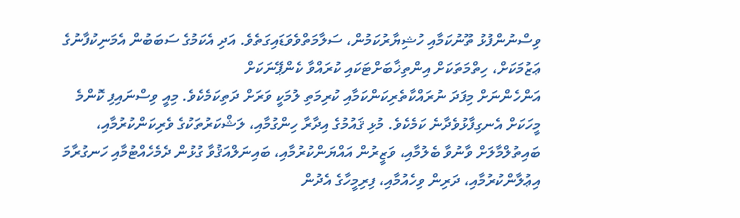ވިސްނުންފުޅު ތޫނުކަމާއި ހުޝިޔާރުކަމުން، ސަލާމަތްވެވަޑައިގަތެވެ. އަދި އެކަމުގެ ސަބަބުން އެމަނިކުފާނުގެ ޢަޒުމަކަށް، ހިތްމަތަކަށް އިންތިޚާބަށްޓަކައި ކުރައްވާ ކެންޕޭނަކަށް
އަންހެންނަށް މިފަދަ ނުރައްކާތެރިކަންކަމާއި ކުރިމަތި ލުމަކީ ވަރަށް ދަތިކަމެކެވެ. މިއީ ވިސްނައިފި ކޮންމެ މީހަކަށް އެނގިފާޅުވެދާނެ ކަމެކެވެ. މުޅި ޤައުމުގެ އިދާރާ ހިންގުމާއި، ލަޝްކަރުތަކުގެ ވެރިކަންކުރުމާއި، ބައިތުލްމާލަށް ވާނުވާ ބެލުމާއި، ވަޒީރުން އައްޔަންކުރުމާއި، ބައިނަލްއަޤުވާ ގުޅުން ދެމެހެއްޓުމާއި ހަނގުރާމަ އިޢުލާންކުރުމާއި، ދަރިން ވިހެއުމާއި، ފިރިމީހާގެ އެދުން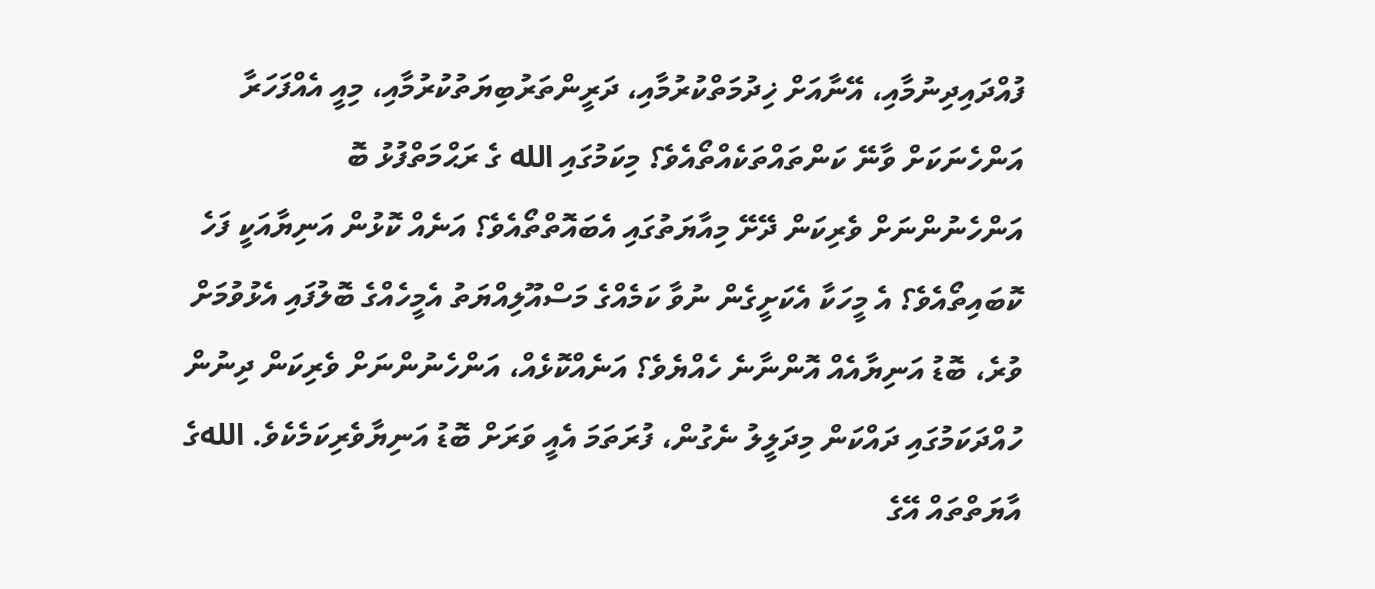ފުއްދައިދިނުމާއި، އޭނާއަށް ޚިދުމަތްކުރުމާއި، ދަރީންތަރުބިޔަތުކުރުމާއި، މިއީ އެއްފަހަރާ އަންހެނަކަށް ވާނޭ ކަންތައްތަކެއްތޯއެވެ؟ މިކަމުގައި الله ގެ ރަޙްމަތްފުޅު ބޮ
އަންހެނުންނަށް ވެރިކަން ދޭށޭ މިއާޔަތުގައި އެބައޮތްތޯއެވެ؟ އަނެއް ކޮޅުން އަނިޔާއަކީ ފަހެ ކޮބައިތޯއެވެ؟ އެ މީހަކާ އެކަށީގެން ނުވާ ކަމެއްގެ މަސްއޫލިއްޔަތު އެމީހެއްގެ ބޮލުފައި އެޅުވުމަށް ވުރެ، ބޮޑު އަނިޔާއެއް އޮންނާނެ ހެއްޔެވެ؟ އަނެއްކޮޅެއް، އަންހެނުންނަށް ވެރިކަން ދިނުން ހުއްދަކަމުގައި ދައްކަން މިދަލީލު ނެގުން، ފުރަތަމަ އެއީ ވަރަށް ބޮޑު އަނިޔާވެރިކަމެކެވެ. اللهގެ އާޔަތްތައް އޭގެ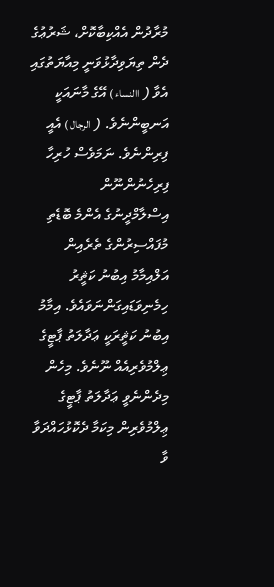މުރާދުން އެއްކިބާކޮށް، ޝަރުޢުގެ
ދެން ތިޔަވިދާޅުވަނީ މިއާޔަތުގައި އެވާ ( االنساء ) އޭގެ މާނައަކީ އަނބީންނެވެ. ( الرجال ) އެއީ ފިރިންނެވެ. ނަމަވެސް ހުރިހާ ފިރިހެނުންނޫން
އިސްލާމްދީނުގެ އެންމެ ބޮޑެތި މުފައްސިރުންގެ ތެރެއިން އަލްއިމާމު އިބުނު ކަޘީރު ހިމެނިވަޑައިގަންނަވައެވެ. އިމާމު އިބުނު ކަޘީރަކީ ޢަދާލަތު ޕާޓީގެ ޢިލްމުވެރިއެއް ނޫނެވެ. މިހެން މިދެންނެވީ ޢަދާލަތު ޕާޓީގެ ޢިލްމުވެރިން މިކަމާ ދެކޮޅުހައްދަވާ ވާ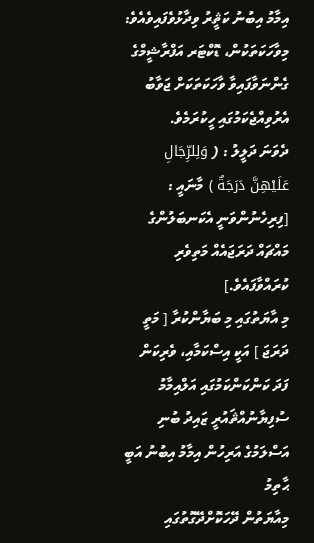އިމާމު އިބުނު ކަޘީރު ވިދާޅުވެފައިވެއެވެ:
މިވާހަކަތަކުން، ޑޮކްޓަރ އަފްރާޝީމްގެ ގެންނަވާފައިވާ ވާހަކަތަކަށް ޖަވާބު އެރުވިއްޖެކަމުގައި ހީކުރަމެވެ.
ދެވަނަ ދަލީލު : ( وَلِلرِّجَالِ عَلَيْهِنَّ دَرَجَةٌ ) މާނައީ : [ފިރިހެނުންވަނީ އެކަނބަލުންގެ މައްޗައް ދަރަޖައެއް މަތިވެރި ކުރައްވާފައެވެ.]
މި އާޔަތުގައި މި ބަޔާންކުރާ [ މަތީ ދަރަޖަ ] އަކީ އިސްކަމާއި، ވެރިކަން ފަދަ ކަންކަންކަމުގައި އަލްއިމާމު ސުފިޔާނުއްޘައުރީ ޒައިދު ބުނި އަސްލަމުގެ އަރިހުން އިމާމު އިބުނު އަބީ ޙާތިމު
މިއާޔަތުން ދޭހަކޮށްދޭގޮތުގައި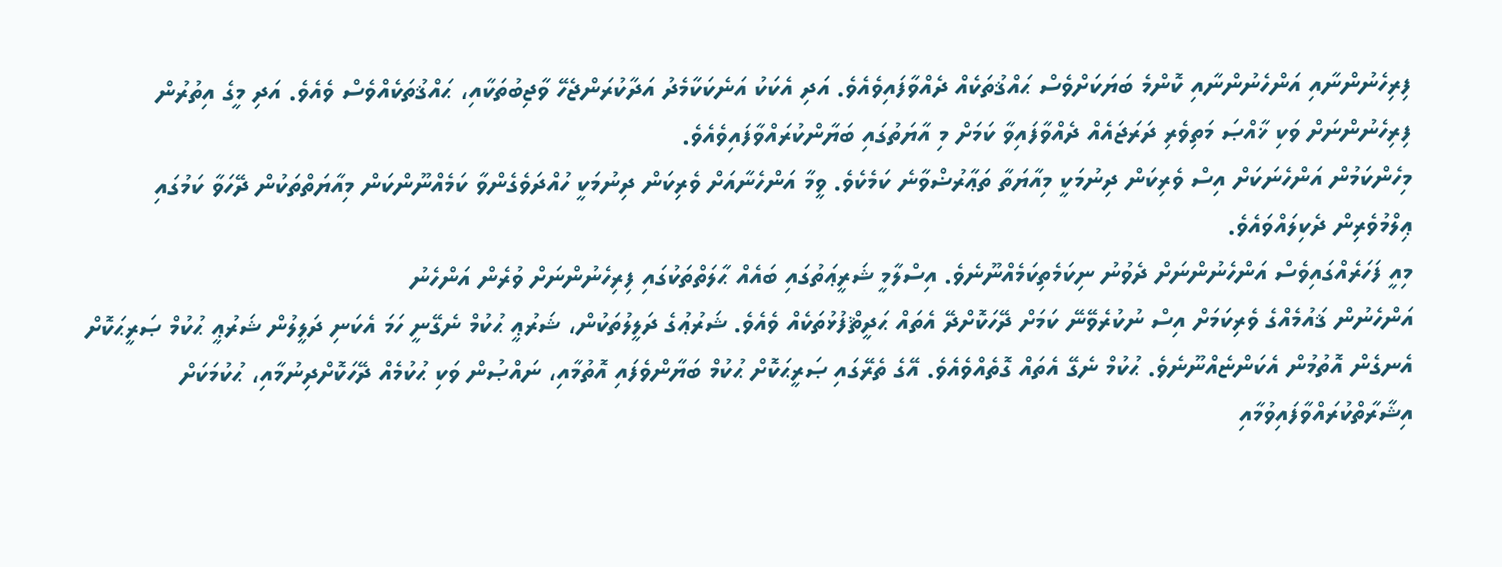ފިރިހެނުންނާއި އަންހެނުންނާއި ކޮންމެ ބަޔަކަށްވެސް ޙައްޤުތަކެއް ދެއްވާފައިވެއެވެ. އަދި އެކަކު އަނެކަކާމެދު އަދާކުރަންޖެހޭ ވާޖިބުތަކާއި، ޙައްޤުތަކެއްވެސް ވެއެވެ. އަދި މީގެ އިތުރުން ފިރިހެނުންނަށް ވަކި ޚާއްޞަ މަތިވެރި ދަރަޖައެއް ދެއްވާފައިވާ ކަމަށް މި އާޔަތުގައި ބަޔާންކުރައްވާފައިވެއެވެ.
މިހެންކަމުން އަންހެނަކަށް އިސް ވެރިކަން ދިނުމަކީ މިއާޔަތާ ތަޢާރުޟްވާނެ ކަމެކެވެ. ވީމާ އަންހެނާއަށް ވެރިކަން ދިނުމަކީ ހުއްދަވެގެންވާ ކަމެއްނޫންކަން މިއާޔަތްތަކުން ދޭހަވާ ކަމުގައި ޢިލްމުވެރިން ދެކިލައްވައެވެ.
މިއީ ފަހަރެއްގައިވެސް އަންހެނުންނަށް ދެވުނު ނިކަމެތިކަމެއްނޫނެވެ. އިސްލާމީ ޝަރީޢަތުގައި ބައެއް ޙާލަތްތަކުގައި ފިރިހެނުންނަށް ވުރެން އަންހެނު
އަންހެނުން ޤައުމެއްގެ ވެރިކަމަށް އިސް ނުކުރެވޭނޭ ކަމަށް ދޭހަކޮށްދޭ އެތައް ޙަދީޘްފުޅުތަކެއް ވެއެވެ. ޝަރުޢުގެ ދަލީލުތަކުން، ޝަރުޢީ ޙުކުމް ނެގޭނީ ހަމަ އެކަނި ދަލީލުން ޝަރުޢީ ޙުކުމް ޞަރީޙަކޮށް އެނގެން އޮތުމުން އެކަންޏެއްނޫނެވެ. ޙުކުމް ނެގޭ އެތައް ގޮތެއްވެއެވެ. އޭގެ ތެރޭގައި ޞަރީޙަކޮށް ޙުކުމް ބަޔާންވެފައި އޮތުމާއި، ނައްޞުން ވަކި ޙުކުމެއް ދޭހަކޮށްދިނުމާއި، ޙުކުމަކަށް އިޝާރާތްކުރައްވާފައިވުމާއި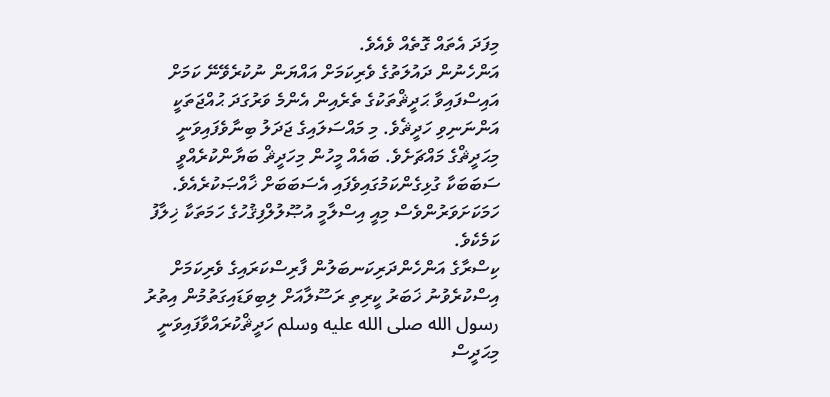މިފަދަ އެތައް ގޮތެއް ވެއެވެ.
އަންހެނުން ދައުލަތުގެ ވެރިކަމަށް އައްޔަން ނުކުރެވޭނޭ ކަމަށް އައިސްފައިވާ ޙަދީޘްތަކުގެ ތެރެއިން އެންމެ ވަރުގަދަ ޙުއްޖަތަކީ އަންނަނިވި ހަދީޘެވެ. މި މައްސަލައިގެ ޖަދަލު ބިނާވެފައިވަނީ މިޙަދީޘްގެ މައްޗަށެވެ. ބައެއް މީހުން މިހަދީޘް ބަޔާންކުރެއްވީ ސަބަބަކާ ގުޅިގެންކަމުގައިވެފައި އެސަބަބަށް ޚާއްޞަކުރެއެވެ. ހަމަކަށަވަރުންވެސް މިއީ އިސްލާމީ އުޞޫލުލްފިޤުހުގެ ހަމަތަކާ ޚިލާފު ކަމެކެވެ.
ކިސްރާގެ އަންހެންދަރިކަނބަލުން ފާރިސްކަރައިގެ ވެރިކަމަށް އިސްކުރެވުނު ޚަބަރު ކީރިތި ރަސޫލާއަށް ލިބިވަޑައިގަތުމުން އިތުރު رسول الله صلى الله عليه وسلم ހަދީޘްކުރައްވާފައިވަނީ
މިޙަދީސް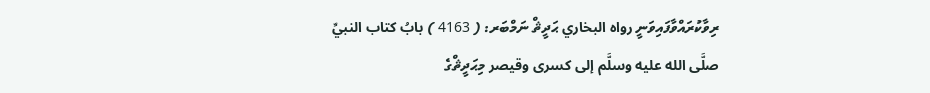ރިވާކުރައްވާފައިވަނީ رواه البخاري ޙަދީޘް ނަމްބަރ: ( 4163 ) بابُ كتاب النبيِّ صلَّى الله عليه وسلَّم إلى كسرى وقيصر މިޙަދީޘްގެ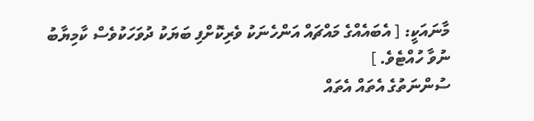މާނައަކީ: [ އެބައެއްގެ މައްޗައް އަންހެނަކު ވެރިކޮށްފި ބަޔަކު ދުވަހަކުވެސް ކާމިޔާބު ނުވާ ހުއްޓެވެ. ]
ސުންނަތުގެ އެތައް އެތައް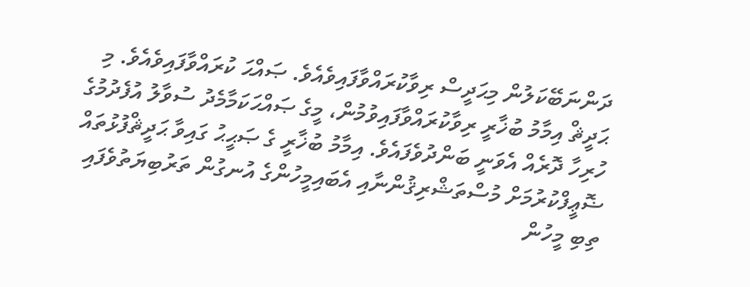ދަންނަބޭކަލުން މިޙަދީސް ރިވާކުރައްވާފައިވެއެވެ. ޞައްޙަ ކުރައްވާފައިވެއެވެ. މި ޙަދީޘް އިމާމު ބުޚާރީ ރިވާކުރައްވާފައިވުމުން، މީގެ ޞައްޙަކަމާމެދު ސުވާލު އުފެދުމުގެ ހުރިހާ ދޮރެއް އެވަނީ ބަންދުވެފައެވެ. އިމާމު ބުޚާރީ ގެ ޞަޙީޙު ގައިވާ ޙަދީޘްފުޅުތައް ޟޮޢީފްކުރުމަށް މުސްތަޝްރިޤުންނާއި އެބައިމީހުންގެ އުނގުން ތަރުބިޔަތުވެފައި ތިބި މީހުން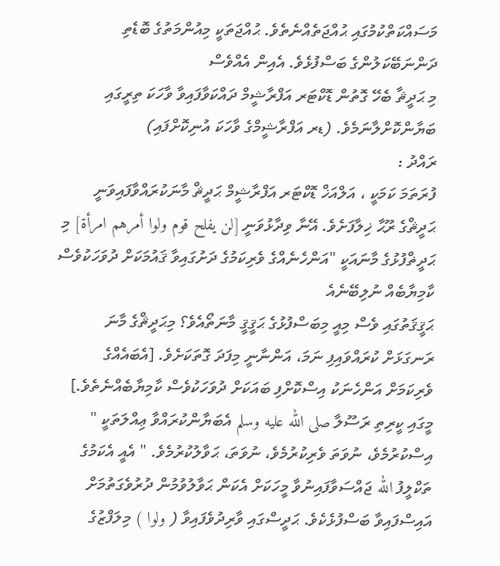މަސައްކަތްކުމުގައި ޙުއްޖަތެއްނެތެވެ. ޙުއްޖަތަކީ މިއުންމަތުގެ ބޮޑެތި ދަންނަބޭކަލުންގެ ބަސްފުޅެވެ. އެއިން އެއްވެސް
މި ޙަދީޘާ ބެހޭ ގޮތުން ޑޮކްޓަރ އަފްރާޝީމް ދައްކަވާފައިވާ ވާހަކަ ތިރީގައި ބަޔާންކޮށްލާނަމެވެ. (ޑރ އަފްރާޝީމްގެ ވާހަކަ އުނިކޮށްފައި)
ރައްދު :
ފުރަތަމަ ކަމަކީ ، އަލްއަޚް ޑޮކްޓަރ އަފްރާޝީމް ޙަދީޘް މާނަކުރައްވާފައިވަނީ ޙަދީޘްގެ ރޫޙާ ޚިލާފަށެވެ. އޭނާ ވިދާޅުވަނީ [لن يفلح قوم ولوا أمرهم امرأة] މި ޙަދީޡްފުޅުގެ މާނައަކީ "އަންހެނެއްގެ ވެރިކަމުގެ ދަށުގައިވާ ޤައުމަކަށް ދުވަހަކުވެސް ކާމިޔާބެއް ނުލިބޭނެއެ
ޙަޤީޤަތުގައި ވެސް މިއީ މިބަސްފުޅުގެ ޙަޤީޤީ މާނަތޯއެވެ؟ މިޙަދީޘްގެ މާނަ ރަނގަޅަށް ކުރައްވައިފި ނަމަ، އަންނާނީ މިފަދަ ގޮތަކަށެވެ. [އެބައެއްގެ ވެރިކަމަށް އަންހެނަކު އިސްކޮށްފި ބައަކަށް ދުވަހަކުވެސް ކާމިޔާބެއްނެތެވެ.] މީގައި ކީރިތި ރަސޫލާ صلى الله عليه وسلم އެބަޔާންކުރައްވާ ޢިއްލަތަކީ " އިސްކުރުމެވެ، ނުވަތަ ވެރިކުރުމެވެ، ނުވަތަ، ޙަވާލުކުރުމެވެ. " އެއީ އެކަމުގެ ތަކްލީފު الله ޖައްސަވާފައިނުވާ މީހަކަށް އެކަން ޙަވާލުވުމުން ދުރުވެގަތުމަށް އައިސްފައިވާ ބަސްފުޅެކެވެ. ޙަދީސްގައި ވާރިދުވެފައިވާ ( ولوا ) މިލަފްޒުގެ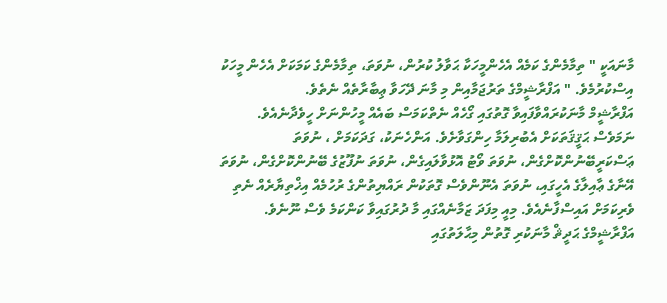މާނައަކީ " ތިމާމެންގެ ކަމެއް އެހެންމީހަކާ ޙަވާލު ކުރުން، ނުވަތަ، ތިމާމެންގެ ކަމަކަށް އެހެން މީހަކު އިސްކުރުމެވެ. " އަފްރާޝީމްގެ ތަރުޖަމާއިން މި މާނަ ދޭހަވާ ޢިބާރާތެއް ނެތެވެ.
އަފްރާޝީމް މާނަކުރައްވާފައިވާ ގޮތުގައި ގޯހެއް ނެތްކަމަސް ބައެއް މީހުންނަށް ހީވެދާނެއެވެ. ނަމަވެސް ޙަޤީޤަތަކަށް އެބުރިލަމާ ހިންގަވާށެވެ. އަންހެނަކު، ގަދަކަމަށް ، ނުވަތަ ޢަސްކަރީބޭނުންކޮށްގެން، ނުވަތަ ވޯޓު އޮޅުވާލައިގެން، ނުވަތަ ނުފޫޒުގެ ބޭނުންކޮށްގެން، ނުވަތަ އޭނާގެ ޢާއިލާގެ އެހީގައި، ނުވަތަ އެނޫންވެސް ގޮތަކުން ރައްޔިތުންގެ ރުހުމެއް އިޚްތިޔާރެއް ނެތި ވެރިކަމަށް އައިސްފާނެއެވެ. މިއީ މިފަދަ ޒަމާނެއްގައި މާ ދުރުގައިވާ ކަންކަމެ ވެސް ނޫނެވެ. އަފްރާޝީމްގެ ޙަދީޘް މާނަކުރި ގޮތުން މިޙާލަތުގައި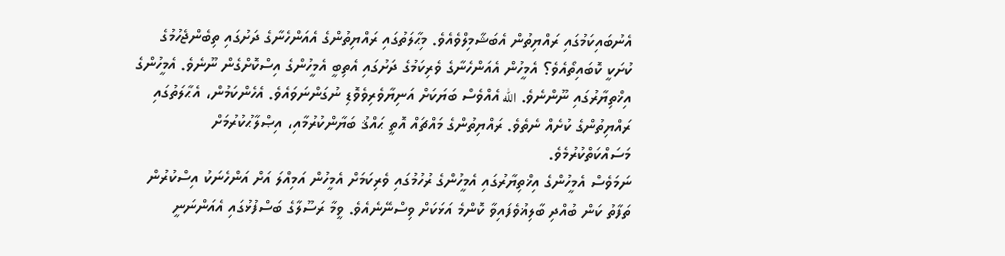އެނުބައިކަމުގައި ރައްޔިތުން އެބަޝާމިލްވެއެވެ. މިޙާލަތުގައި ރައްޔިތުންގެ އެއަންހެނާގެ ދަށުގައި ތިބެންޖެހުމުގެ ކުށަކީ ކޮބައިތޯއެވެ؟ އެމީހުން އެއަންހެނާގެ ވެރިކަމުގެ ދަށުގައި އެތިބީ އެމީހުންގެ އިސްކޮށްގެން ނޫނެވެ. އެމީހުންގެ އިޚްތިޔާރުގައި ނޫންނެވެ. الله އެއްވެސް ބަޔަކަށް އަނިޔާވެރިވެވޮޑި ނުގަންނަވައެވެ. އެހެންކަމުން، އެޙާލަތުގައި ރައްޔިތުންގެ ކުށެއް ނެތެވެ. ރައްޔިތުންގެ މައްޗައް އޮތީ ޙައްޤު ބަޔާންކުރުމާއި، އިޞްލާޙުކުރުމަށް މަސައްކަތްކުރުމެވެ.
ނަމަވެސް އެމީހުންގެ އިޚްތިޔާރުގައި އެމީހުންގެ ރުހުމުގައި ވެރިކަމަށް އެމީހުން އަމިއްލަ އަށް އަންހެނަކު އިސްކުރުން ތަފާތު ކަން ބުއްދި ބާލިޣުވެފައިވާ ކޮންމެ އަޅަކަށް ވިސްނޭނެއެވެ. ވީމާ ރަސޫލާގެ ބަސްފުޅުގައި އެއަންނަނީ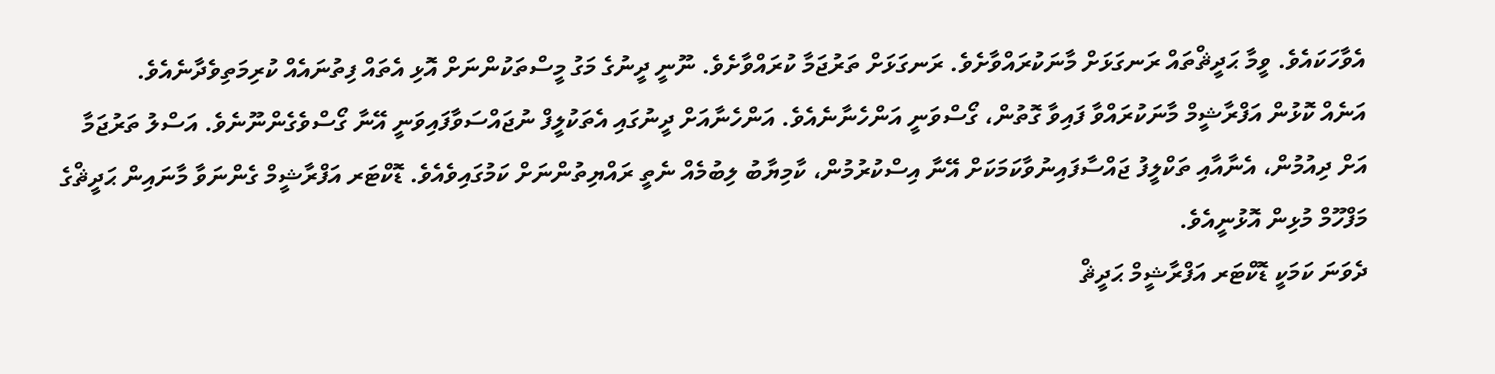އެވާހަކައެވެ. ވީމާ ޙަދީޘްތައް ރަނގަޅަށް މާނަކުރައްވާށެވެ. ރަނގަޅަށް ތަރުޖަމާ ކުރައްވާށެވެ. ނޫނީ ދީނުގެ މަގު މީސްތަކުންނަށް އޮޅި އެތައް ފިތުނައެއް ކުރިމަތިވެދާނެއެވެ.
އަނެއް ކޮޅުން އަފްރާޝީމް މާނަކުރައްވާ ފައިވާ ގޮތުން، ގޯސްވަނީ އަންހެނާނެއެވެ. އަންހެނާއަށް ދީނުގައި އެތަކުލީފް ނުޖައްސަވާފައިވަނީ އޭނާ ގޯސްވެގެންނޫނެވެ. އަސްލު ތަރުޖަމާ އަށް ދިއުމުން، އެނާއާއި ތަކްލީފު ޖައްސާފައިނުވާކަމަކަށް އޭނާ އިސްކުރުމުން، ކާމިޔާބު ލިބުމެއް ނެތީ ރައްޔިތުންނަށް ކަމުގައިވެއެވެ. ޑޮކްޓަރ އަފްރާޝީމް ގެންނަވާ މާނައިން ޙަދީޘްގެ މަފްހޫމް މުޅިން އޮޅުނީއެވެ.
ދެވަނަ ކަމަކީ ޑޮކްޓަރ އަފްރާޝީމް ޙަދީޘް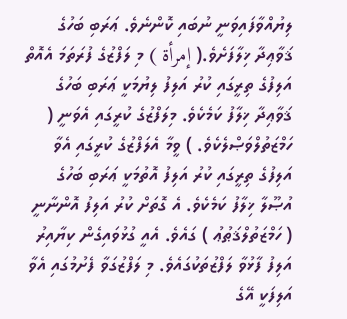ލިޔުއްވާފައިވަނީ ނުބައި ކޮންނެވެ. ޢަރަބި ބަހުގެ ޤަވާޢިދާ ޚިލާފަށެވެ.( إمرأة ) މި ލަފްޒުގެ ފުރަތަމަ އެއޮތް އަލިފުގެ ތިރީގައި ކުރު އަލިފު ލިޔުމަކީ ޢަރަބި ބަހުގެ ޤަވާޢިދާ ޚިލާފު ކަމެކެވެ. މިލަފްޒުގެ ކުރީގައި އެވަނީ ( ހަމްޒަތުލްވަޞްލެކެވެ. ) ވީމާ އެލަފްޒުގެ ކުރީގައި އެވާ އަލިފުގެ ތިރީގައި ކުރު އަލިފު އޮތުމަކީ ޢަރަބި ބަހުގެ އުޞޫލާ ޚިލާފު ކަމެކެވެ. އެ ގޮތަށް ކުރު އަލިފު އޮންނާނީ ( ހަމްޒަތުލްޤަޠުޢު ) ގައެވެ. އެއީ ގުޅުވައިގެން ކިޔާއިރު އަލިފު ފާޅުވާ ލަފްޒުތަކުގައެވެ. މި ލަފްޒުގަވާ ފެށުމުގައި އެވާ އަލިފަކީ އޭގެ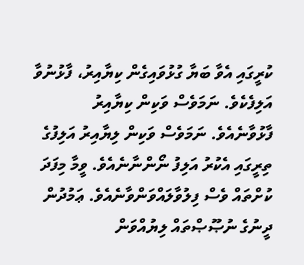ކުރީގައި އެވާ ބަޔާ ގުޅުވައިގެން ކިޔާއިރު، ފާޅުނުވާ އަލިފެކެވެ. ނަމަވެސް ވަކިން ކިޔާއިރު ފާޅުވާނެއެވެ. ނަމަވެސް ވަކިން ލިޔާއިރު އަލިފުގެ ތިރީގައި އެކުރު އަލިފު ނޯންނާނެއެވެ. ވީމާ މިފަދަ ކުށްތައް ވެސް ފިލުވާލައްވަންވާނެއެވެ. ޢަމުދުން ދީނުގެ ނުޞޫޞްތައް ލިޔުއްވަން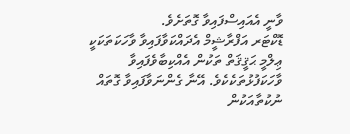ވާނީ އެއައިސްފައިވާ ގޮތަށެވެ.
ޑޮކްޓަރ އަފްރާޝީމް އެދައްކަވާފައިވާ ވާހަކަތަކަކީ ޢިލްމީ ޙަޤީޤަތް ތަކުން އެއްކިބާވެފައިވާ ވާހަކަފުޅުތަކެކެވެ. އޭނާ ގެންނަވާފައިވާ ގޮތައް ނުކުތާއަކުން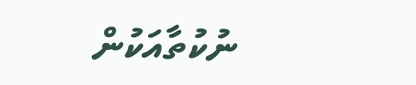ނުކުތާއަކުން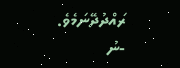ރައްދުދޭނަމެވެ.
-ނު